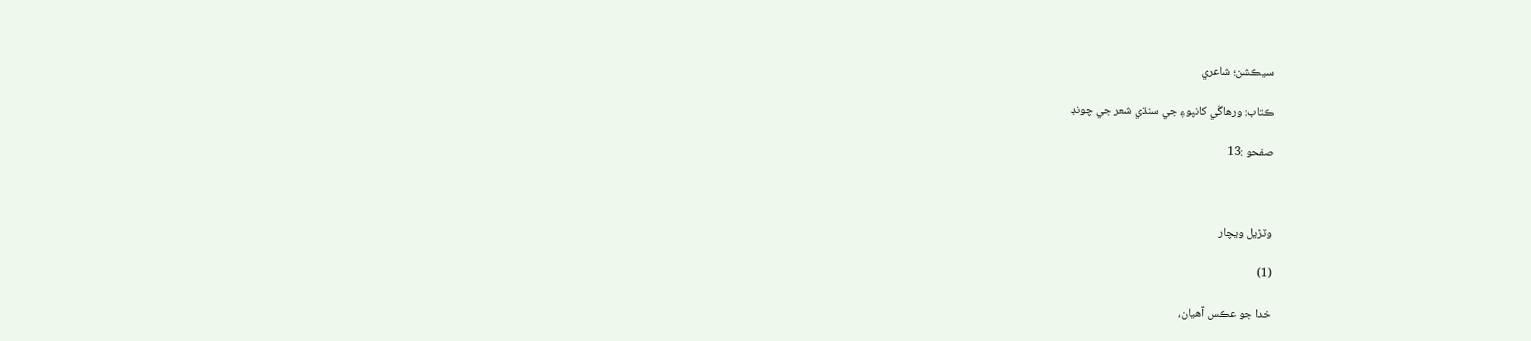سيڪشن؛ شاعري

ڪتاب: ورهاڱي کانپوءِ جي سنڌي شعر جي چونڊ

صفحو :13



وٽڙيل ويچار

(1)

خدا جو عڪس آهيان،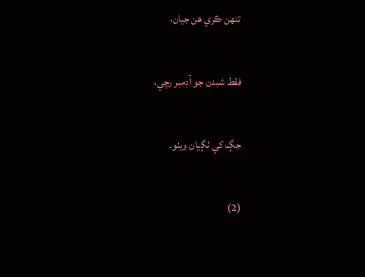تنهن ڪري هن جيان،

فقط شبدن جو آڊمبر رچي،

جڳ کي ٺڳيان ويٺو.

(2)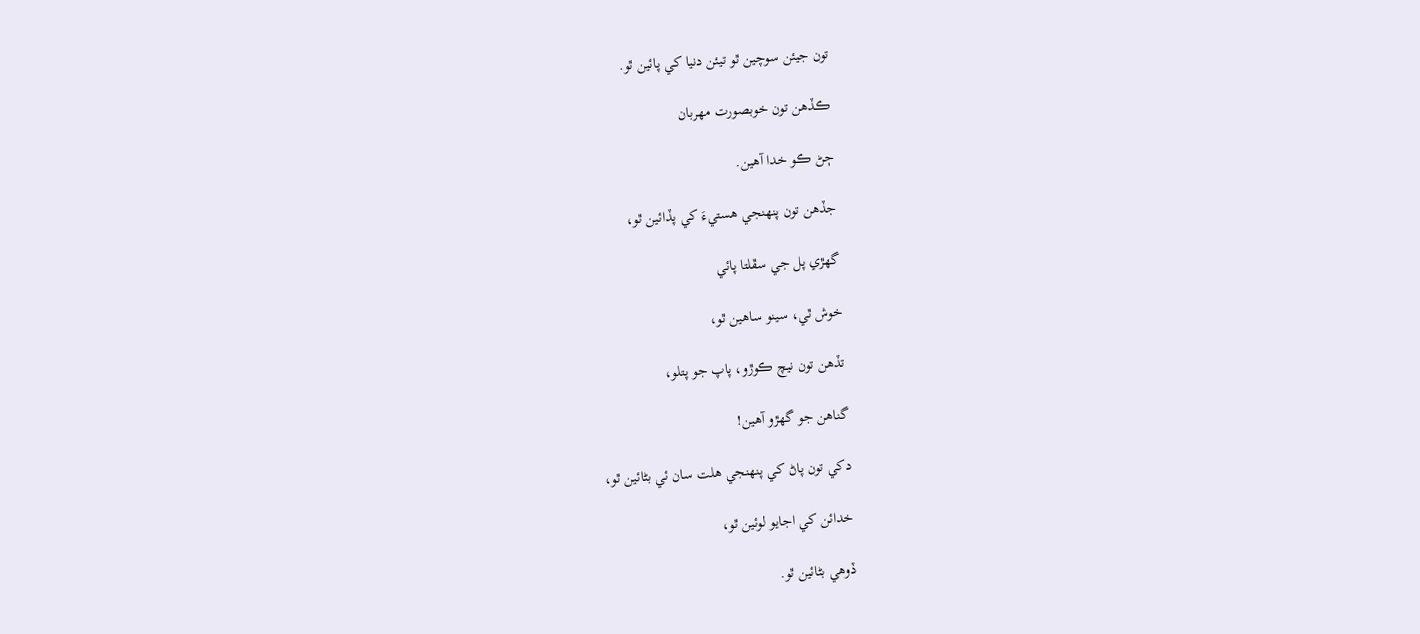تون جيئن سوچين ٿو تيئن دنيا کي پائين ٿو.

ڪڏهن تون خوبصورت مهربان

ڄڻ ڪو خدا آهين.

جڏهن تون پنهنجي هستيءَ کي پڏائين ٿو،

گهڙي پل جي سڦلتا پائي

خوش ٿي، سينو ساهين ٿو،

تڏهن تون نيچ ڪوڙو، پاپ جو پتلو،

گناهن جو گهڙو آهين!

دکي تون پاڻ کي پنهنجي هلت سان ئي بڻائين ٿو،

خدائن کي اجايو لوئين ٿو،

ڏوهي بڻائين ٿو.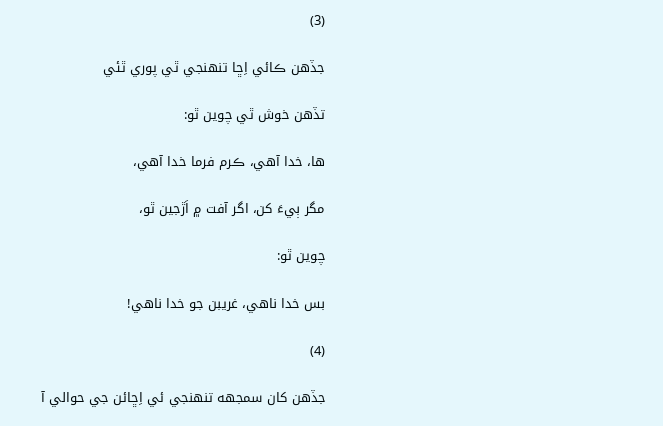(3)

جڏهن ڪائي اِڇا تنهنجي ٿي پوري ٿئي

تڏهن خوش ٿي چوين ٿو:

ها، خدا آهي، ڪرم فرما خدا آهي،

مگر ٻيءَ کن، اگر آفت ۾ اَڙجين ٿو،

چوين ٿو:

بس خدا ناهي، غريبن جو خدا ناهي!

(4)

جڏهن کان سمجهه تنهنجي ئي اِڇائن جي حوالي آ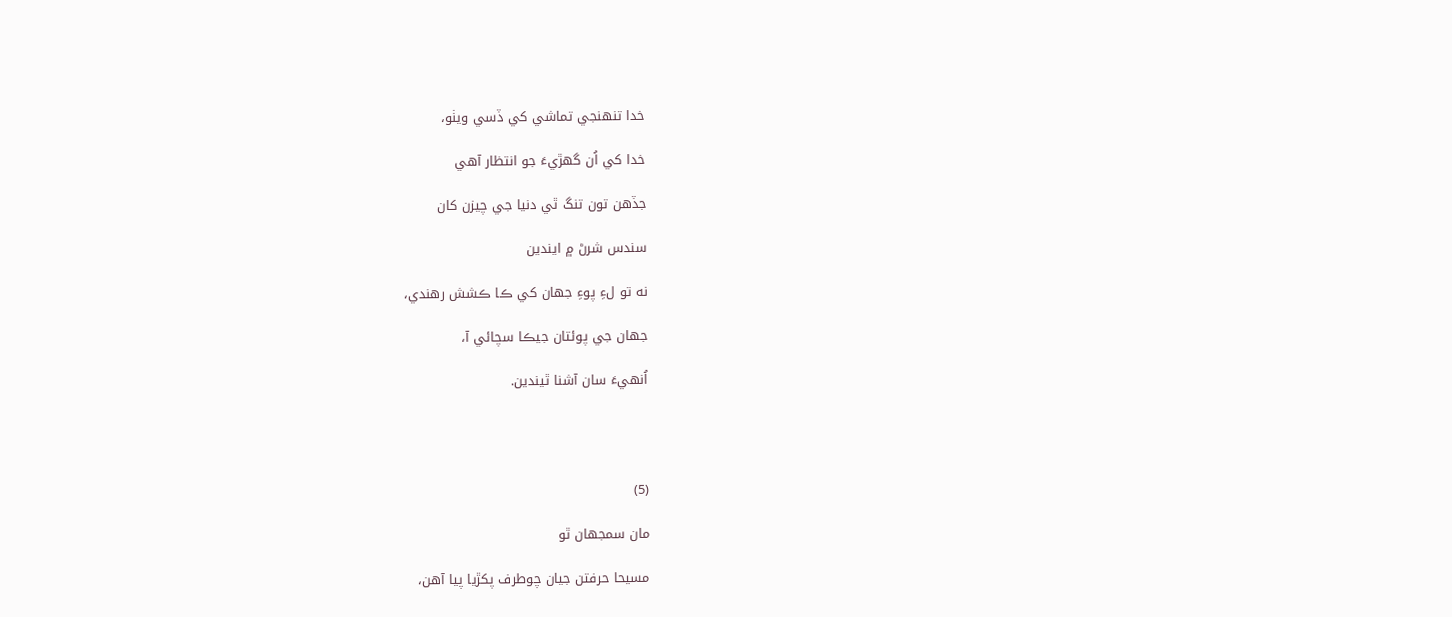خدا تنهنجي تماشي کي ڏسي ويٺو،

خدا کي اُن گهڙيءَ جو انتظار آهي

جڏهن تون تنگ ٿي دنيا جي چيزن کان

سندس شرڻ ۾ ايندين

نه تو لءِ پوءِ جهان کي ڪا ڪشش رهندي،

جهان جي پوئتان جيڪا سچائي آ،

اُنهيءَ سان آشنا ٿيندين.




(5)

مان سمجهان ٿو

مسيحا حرفتن جيان چوطرف پکڙيا پيا آهن،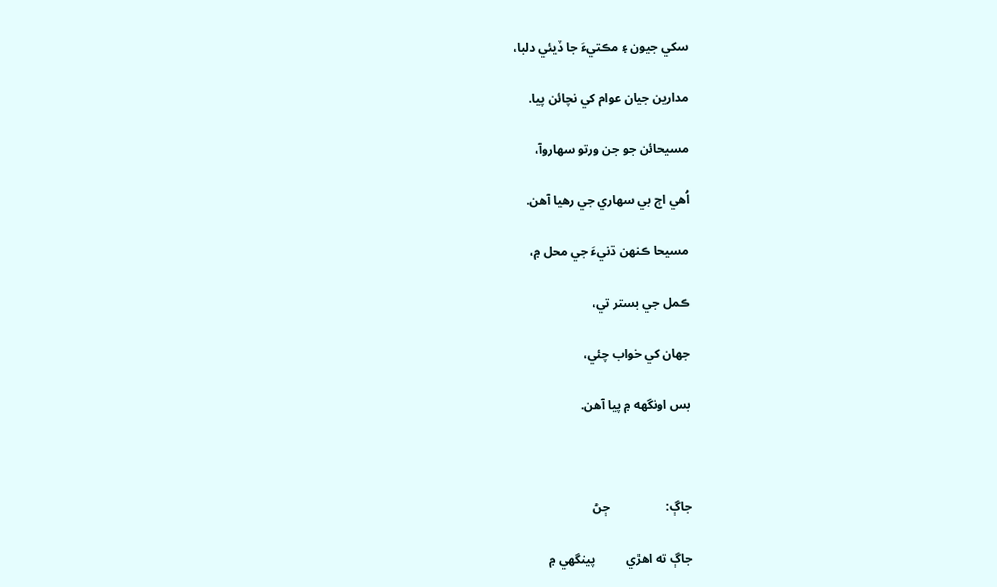سکي جيون ۽ مڪتيءَ جا ڏيئي دلبا،

مدارين جيان عوام کي نچائن پيا.

مسيحائن جو جن ورتو سهاروآ،

اُهي اڄ بي سهاري جي رهيا آهن.

مسيحا ڪنهن ڌنيءَ جي محل ۾،

ڪمل جي بستر تي،

جهان کي خواب چئي،

بس اونگهه ۾ پيا آهن.



جاڳ:                  ڄڻ

جاڳ ته اهڙي          پينگهي ۾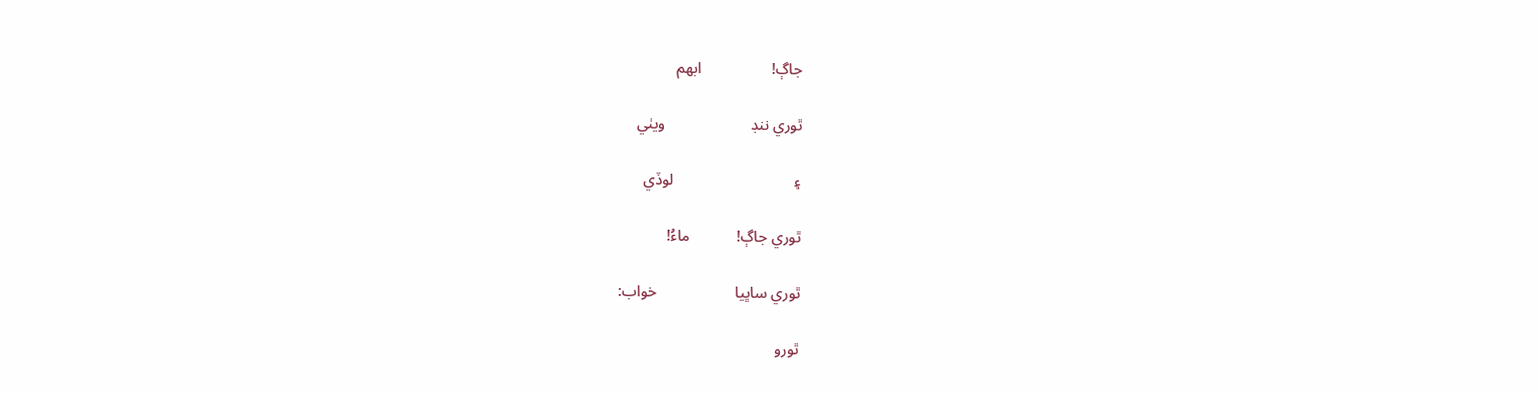جاڳ!                  ابهم

ٿوري ننڊ                      ويٺي

۽                               لوڏي

ٿوري جاڳ!            ماءُ!

ٿوري ساڀيا                    خواب:

ٿورو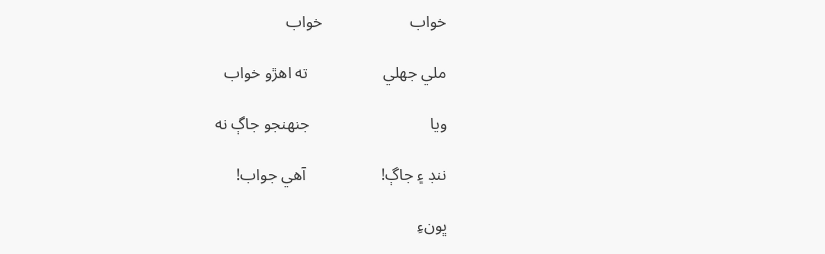خواب                     خواب

ملي جهلي                  ته اهڙو خواب

ويا                             جنهنجو جاڳ نه

ننڊ ۽ جاڳ!                  آهي جواب!

ڀونءِ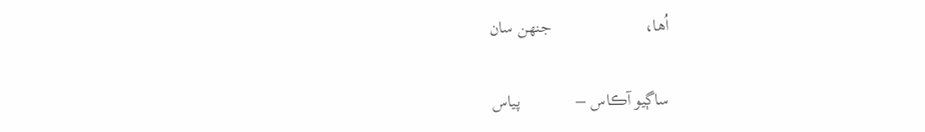اُها،                      جنهن سان

ساڳيو آڪاس –             پياس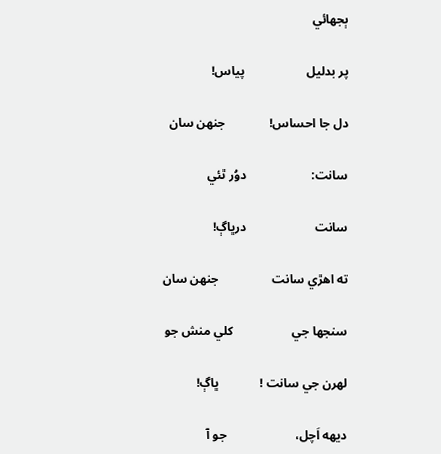ٻجهائي

پر بدليل                    پياس!

دل جا احساس!              جنهن سان

سانت:                     دوُر ٿئي

سانت                      درڀاڳ!

ته اهڙي سانت                 جنهن سان

سنجها جي                   کلي منش جو

لهرن جي سانت !             ڀاڳ!

ديهه اَچل،                      جو آ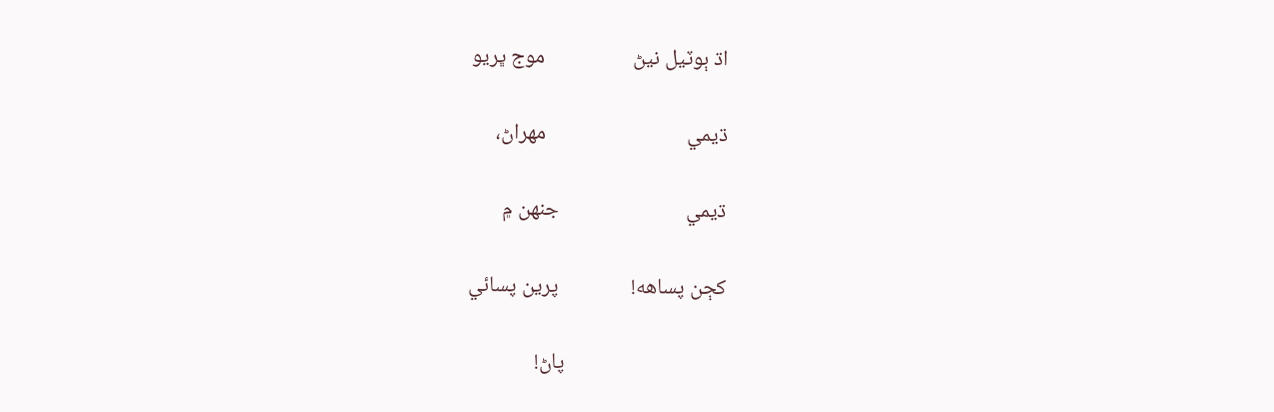اڌ ٻوٽيل نيڻ                  موج ڀريو

ڌيمي                             مهراڻ،

ڌيمي                          جنهن ۾

کڄن پساهه!               پرين پسائي

                                 پاڻ!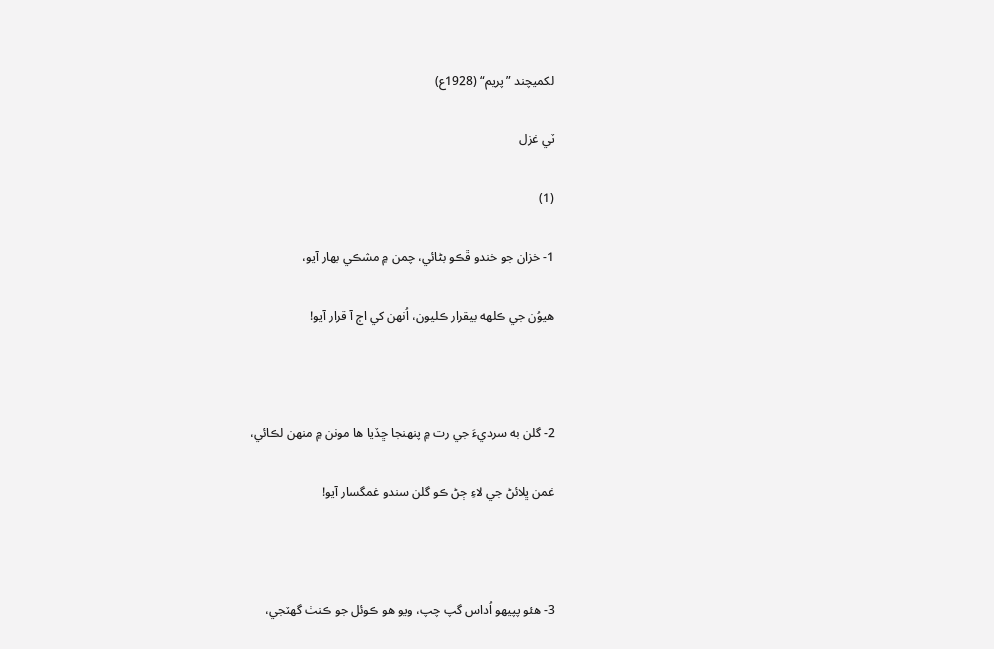لکميچند ”پريم“ (1928ع)

ٽي غزل

(1)

1- خزان جو خندو ڦڪو بڻائي، چمن ۾ مشڪي بهار آيو،

هيوُن جي ڪلهه بيقرار ڪليون، اُنهن کي اڄ آ قرار آيو!



2- گلن به سرديءَ جي رت ۾ پنهنجا ڇڏيا ها مونن ۾ منهن لڪائي،

غمن ڀلائڻ جي لاءِ ڄڻ ڪو گلن سندو غمگسار آيو!



3- هئو پپيهو اُداس گپ چپ، ويو هو ڪوئل جو ڪنٺ گهٽجي،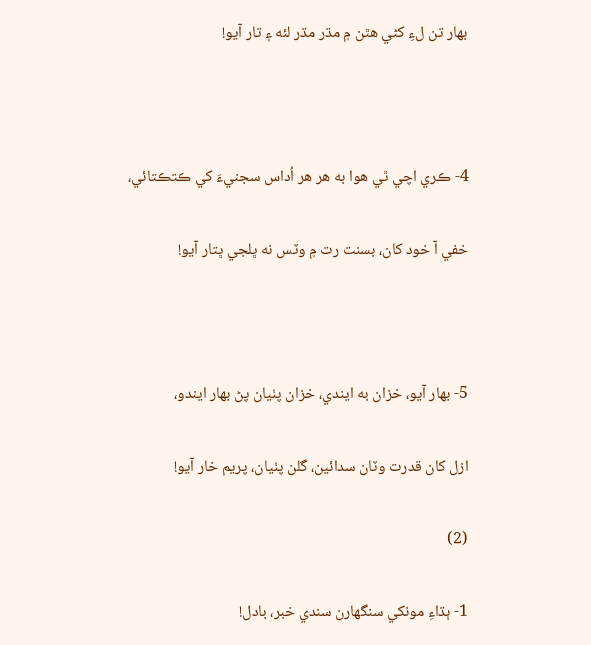بهار تن لءِ کڻي هٿن ۾ مڌر مڌر لئه ۽ تار آيو!



4- ڪري اچي ٿي هوا به هر هر اُداس سجنيءَ کي ڪتڪتائي،

خفي آ خود کان، بسنت رت ۾ وٽس نه ڀلجي ڀتار آيو!



5- بهار آيو، خزان به ايندي، خزان پٺيان پڻ بهار ايندو،

ازل کان قدرت وٽان سدائين، گلن پٺيان، پريم خار آيو!

(2)

1- ٻڌاءِ مونکي سنگهارن سندي خبر، بادل!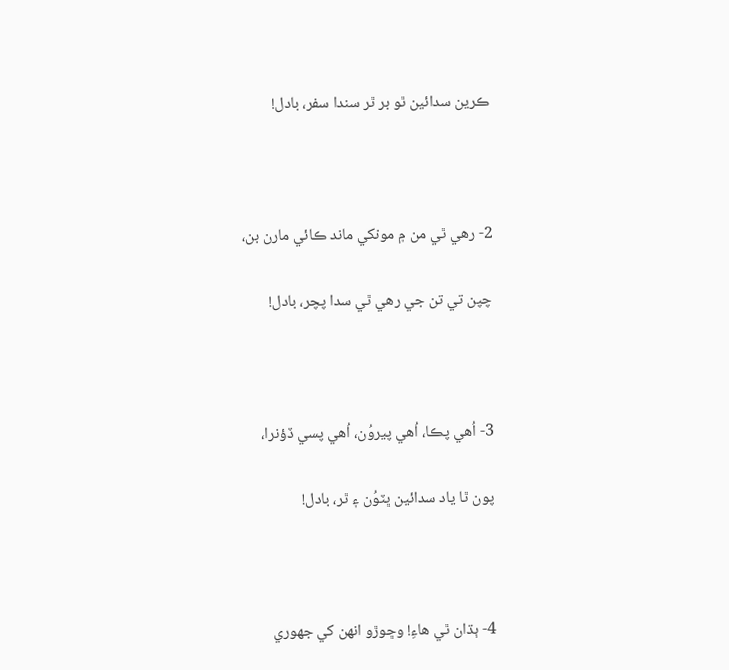ڪرين سدائين ٿو بر ٿر سندا سفر، بادل!



2- رهي ٿي من ۾ مونکي ماند ڪائي مارن بن،

چپن تي تن جي رهي ٿي سدا پچر، بادل!



3- اُهي پڪا، اُهي پيروُن، اُهي پسي ڏؤنرا،

پون ٿا ياد سدائين ڀٽوُن ۽ ٿر، بادل!



4- ٻڌان ٿي هاءِ! وڇوڙو انهن کي جهوري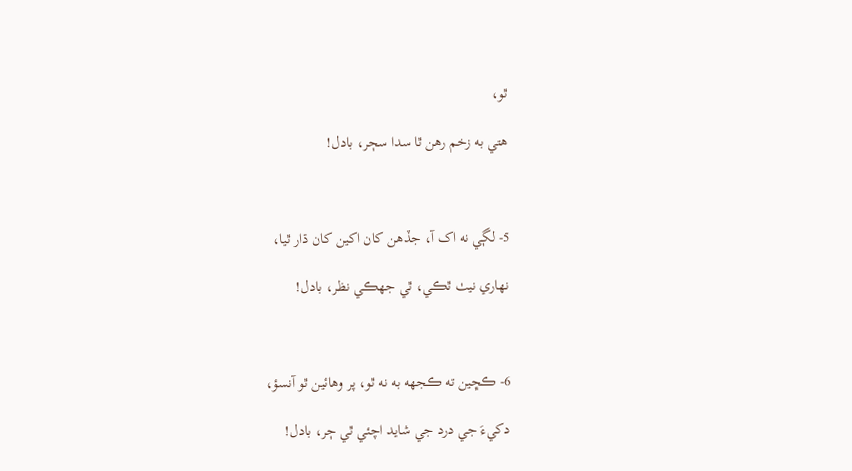ٿو،

هتي به زخم رهن ٿا سدا سڄر، بادل!



5- لڳي نه اک آ، جڏهن کان اکين کان ڌار ٿيا،

نهاري نيٺ ٿڪي، ٿي جهڪي نظر، بادل!



6- ڪڇين ته ڪجهه به نه ٿو، پر وهائين ٿو آنسؤ،

دکيءَ جي درد جي شايد اچئي ٿي ڄر، بادل!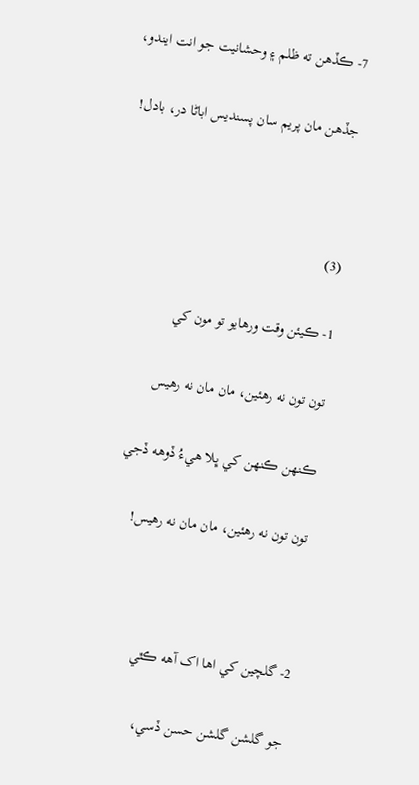7- ڪڏهن ته ظلم ۽ وحشانيت جو انت ايندو،

جڏهن مان پريم سان پسنديس اباڻا در، بادل!



(3)

1- ڪيئن وقت ورهايو تو مون کي

تون تون نه رهئين، مان مان نه رهيس

ڪنهن ڪنهن کي ڀلا هيءُ ڏوهه ڏجي

تون تون نه رهئين، مان مان نه رهيس!



2- گلچين کي اها اک آهه ڪٿي

جو گلشن گلشن حسن ڏسي،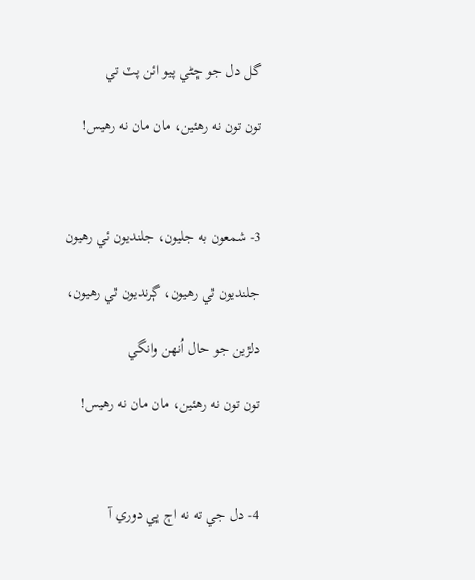گل دل جو ڇڻي پيو ائن پٽ تي

تون تون نه رهئين، مان مان نه رهيس!



3- شمعون به جليون، جلنديون ئي رهيون

جلنديون ٿي رهيون، ڳرنديون ٿي رهيون،

دلڙين جو حال اُنهن وانگي

تون تون نه رهئين، مان مان نه رهيس!



4- دل جي ته نه اڄ ڀي دوري آ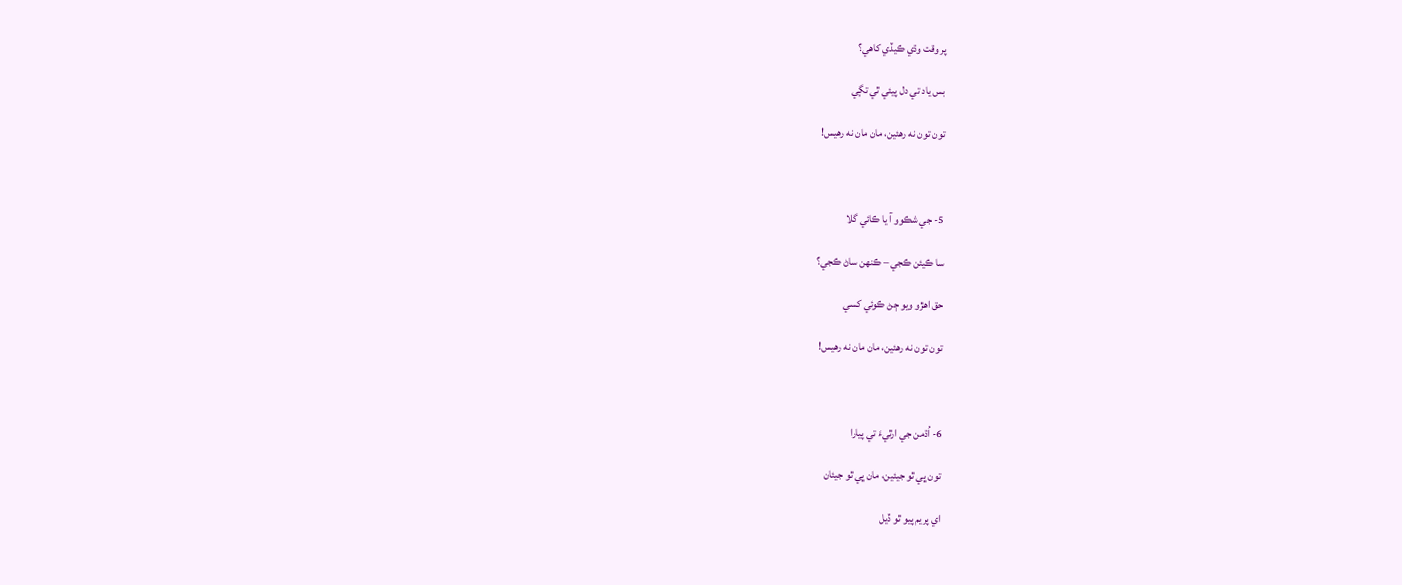پر وقت وڌي ڪيڏي کاهي؟

بس ياد تي دل پيئي ٿي تڳي

تون تون نه رهئين، مان مان نه رهيس!



5- جي شڪوو آ يا ڪائي گلا

سا ڪيئن ڪجي – ڪنهن ساڻ ڪجي؟

حق اهڙو ويو ڄڻ ڪوئي کسي

تون تون نه رهئين، مان مان نه رهيس!



6- اُڌمن جي ارٿيءَ تي پيارا

تون ڀي ٿو جيئين، مان ڀي ٿو جيئان

اي پريم پيو ٿو ڏيل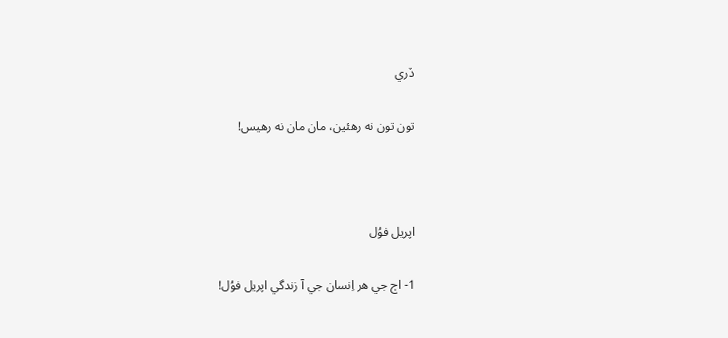ڏري

تون تون نه رهئين، مان مان نه رهيس!



اپريل فوُل

1- اڄ جي هر اِنسان جي آ زندگي اپريل فوُل!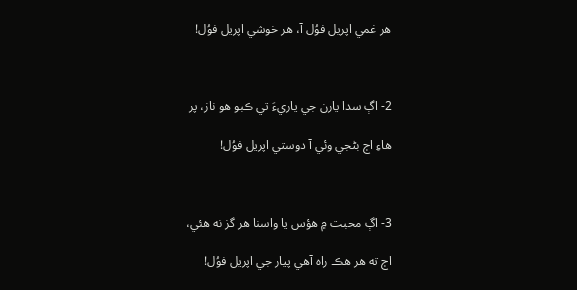هر غمي اپريل فوُل آ، هر خوشي اپريل فوُل!



2- اڳ سدا يارن جي ياريءَ تي ڪبو هو ناز، پر

هاءِ اڄ بڻجي وئي آ دوستي اپريل فوُل!



3- اڳ محبت ۾ هؤس يا واسنا هر گز نه هئي،

اڄ ته هر هڪ راه آهي پيار جي اپريل فوُل!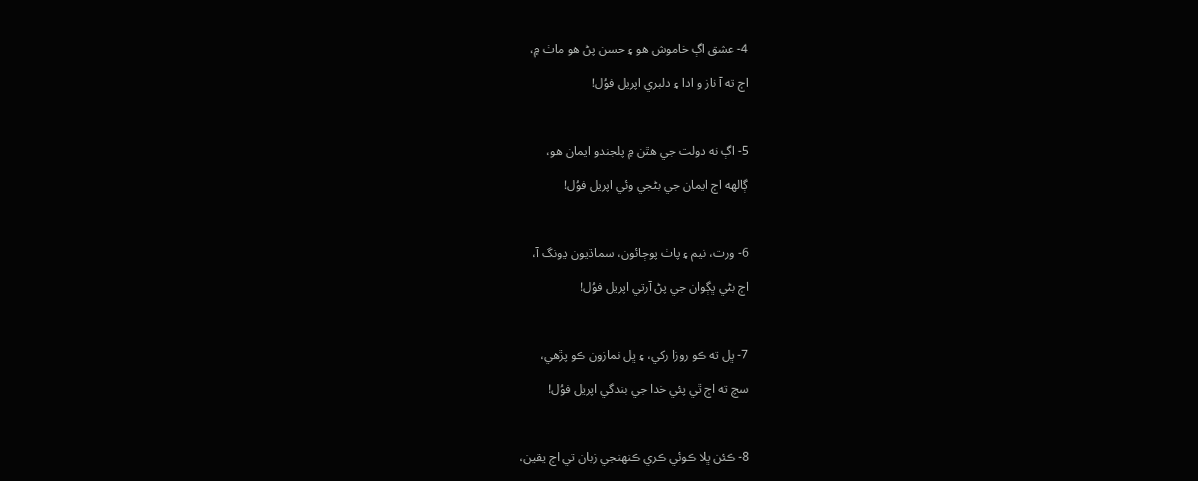4- عشق اڳ خاموش هو ۽ حسن پڻ هو ماٺ ۾،

اڄ ته آ ناز و ادا ۽ دلبري اپريل فوُل!



5- اڳ نه دولت جي هٿن ۾ پلجندو ايمان هو،

ڳالهه اڄ ايمان جي بڻجي وئي اپريل فوُل!



6- ورت، نيم ۽ پاٺ پوڄائون، سماڌيون ڍونگ آ،

اڄ بڻي ڀڳوان جي پڻ آرتي اپريل فوُل!



7- ڀل ته ڪو روزا رکي، ۽ ڀل نمازون ڪو پڙهي،

سچ ته اڄ ٿي پئي خدا جي بندگي اپريل فوُل!



8- ڪئن ڀلا ڪوئي ڪري ڪنهنجي زبان تي اڄ يقين،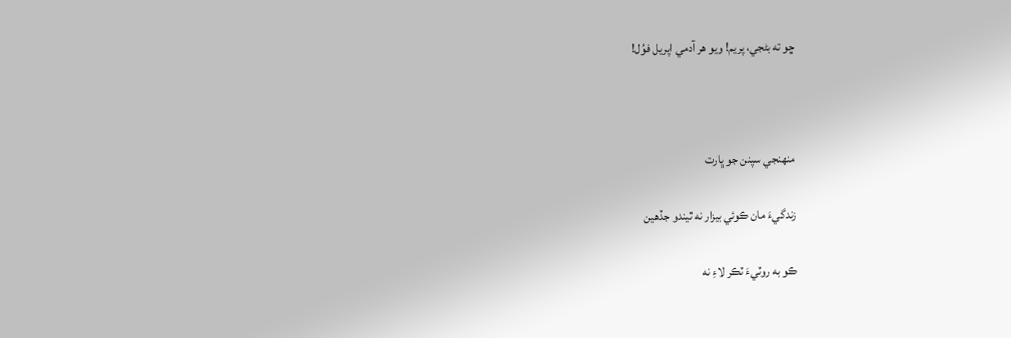ڇو ته بڻجي، پريم! ويو هر آدمي اپريل فوُل!



منهنجي سپنن جو ڀارت

زندگيءَ مان ڪوئي بيزار نه ٿيندو جڏهين

ڪو به روٽيءَ ٽڪر لاءِ نه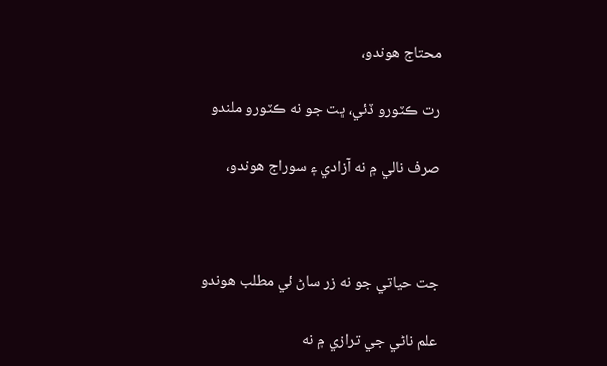محتاج هوندو،

رت ڪٽورو ڏئي، ڀت جو نه ڪٽورو ملندو

صرف نالي ۾ نه آزادي ۽ سوراج هوندو،



جت حياتي جو نه زر ساڻ ئي مطلب هوندو

علم ناڻي جي ترازي ۾ نه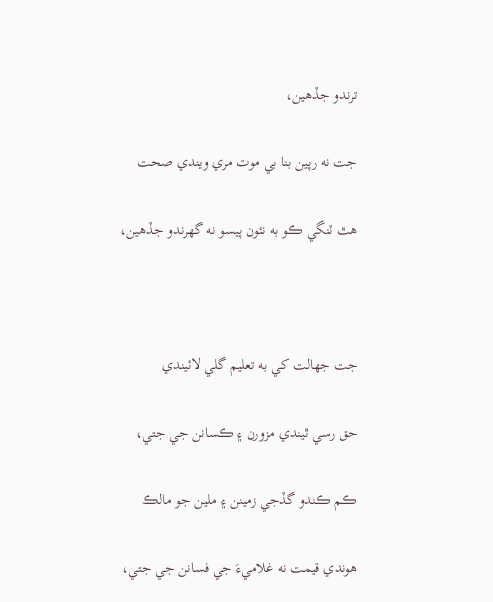ترندو جڏهين،

جت نه رپين بنا بي موت مري ويندي صحت

هٿ ٽنگي ڪو به نئون پيسو نه گهرندو جڏهين،



جت جهالت کي به تعليم گلي لائيندي

حق رسي ٿيندي مزورن ۽ ڪسانن جي جتي،

ڪم ڪندو گڏجي زمينن ۽ ملين جو مالڪ

هوندي قيمت نه غلاميءَ جي فسانن جي جتي،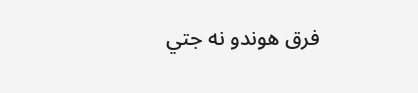فرق هوندو نه جتي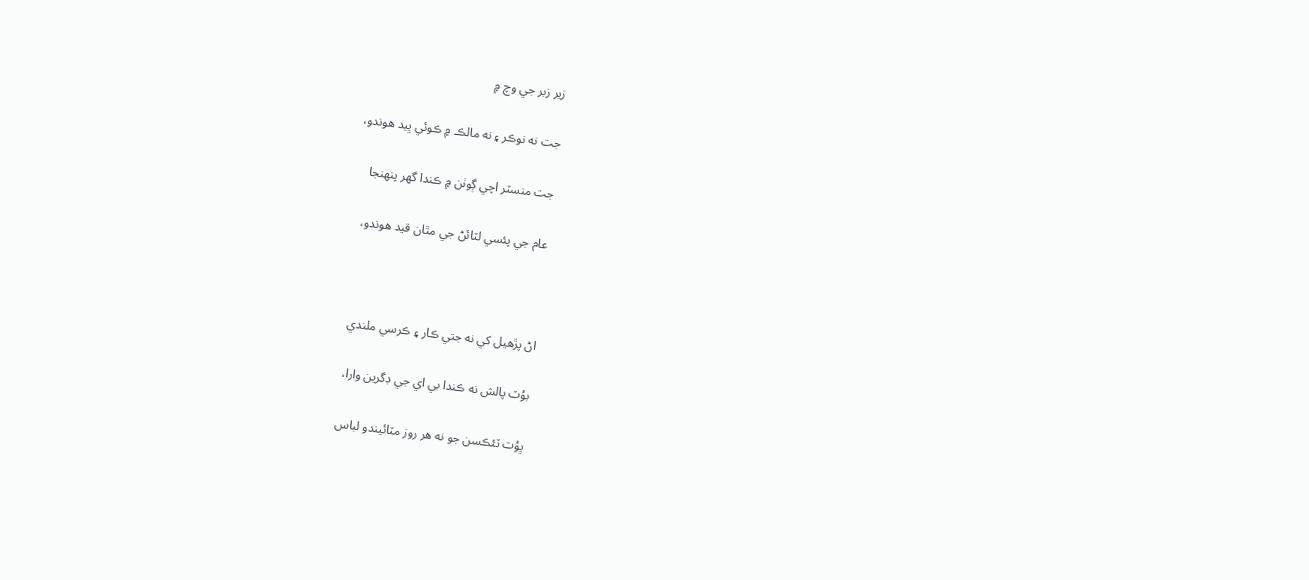زير زبر جي وچ ۾

جت نه نوڪر ۽ نه مالڪ ۾ ڪوئي ڀيد هوندو،

جت منسٽر اچي ڳوٺن ۾ ڪندا گهر پنهنجا

عام جي پئسي لٽائڻ جي مٿان قيد هوندو،



اڻ پڙهيل کي نه جتي ڪار ۽ ڪرسي ملندي

بوُٽ پالش نه ڪندا بي اي جي ڊگرين وارا،

ڀوُت ٽئڪسن جو نه هر روز مٽائيندو لباس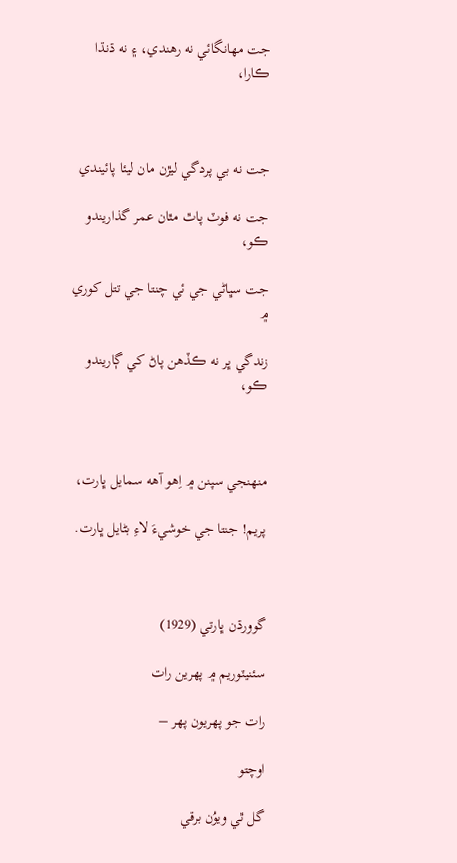جت مهانگائي نه رهندي، ۽ نه ڌنڌا ڪارا،



جت نه بي پردگي ليڙن مان ليئا پائيندي

جت نه فوٽ پاٿ مٿان عمر گذاريندو ڪو،

جت سڀاڻي جي ئي چنتا جي تتل کوري ۾

زندگي ڀر نه ڪڏهن پاڻ کي ڳاريندو ڪو،



منهنجي سپنن ۾ اِهو آهه سمايل ڀارت،

پريم! جنتا جي خوشيءَ لاءِ بڻايل ڀارت.



گوورڌن ڀارتي (1929)

سئنيٽوريم ۾ پهرين رات

رات جو پهريون پهر –

اوچتو

گل ٿي ويوُن برقي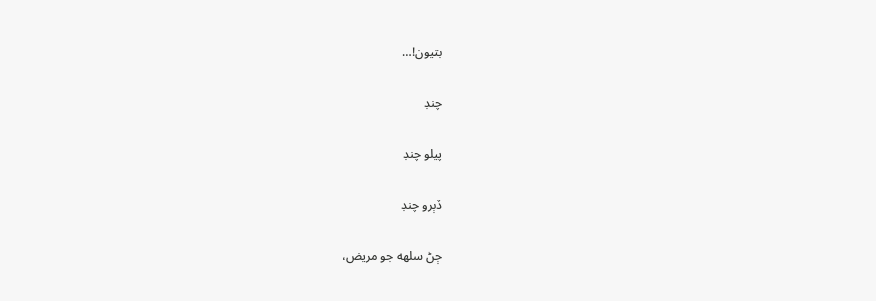بتيون!…

چنڊ

پيلو چنڊ

ڏٻرو چنڊ

ڄڻ سلهه جو مريض،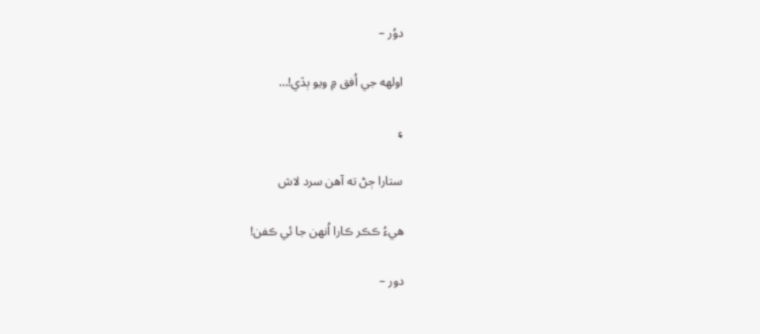دوُر –

اولهه جي اُفق ۾ ويو ٻڏي!…

۽

ستارا ڄڻ ته آهن سرد لاش

هيءُ ڪڪر ڪارا اُنهن جا ئي ڪفن!

دور –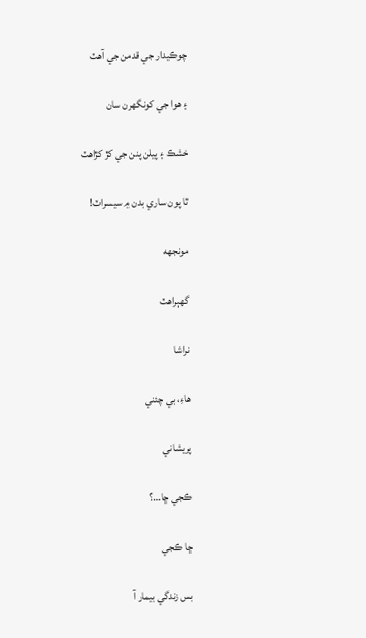چوڪيدار جي قدمن جي آهٽ

۽ هوا جي کونگهرن سان

خشڪ ۽ پيلن پنن جي کڙ کڙاهٽ

ٿا پون ساري بدن ۾ سيسراٽ!

مونجهه

گهٻراهٽ

نراشا

هاءِ، بي چئني

پريشاني

ڪجي ڇا…؟

ڇا ڪجي

بس زندگي بيمار آ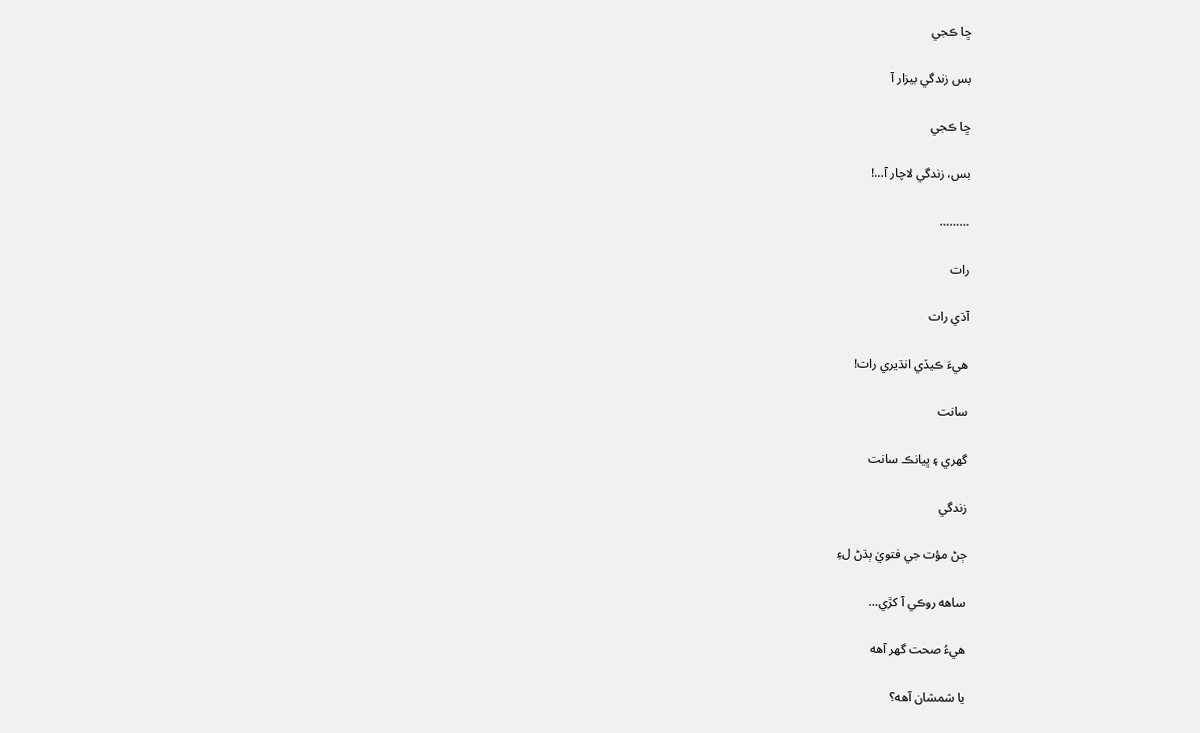ڇا ڪجي

بس زندگي بيزار آ

ڇا ڪجي

بس، زندگي لاچار آ…!

………

رات

آڌي رات

هيءَ ڪيڏي انڌيري رات!

سانت

گهري ۽ ڀيانڪ سانت

زندگي

ڄڻ مؤت جي فتويٰ ٻڌڻ لءِ

ساهه روڪي آ کڙي…

هيءُ صحت گهر آهه

يا شمشان آهه؟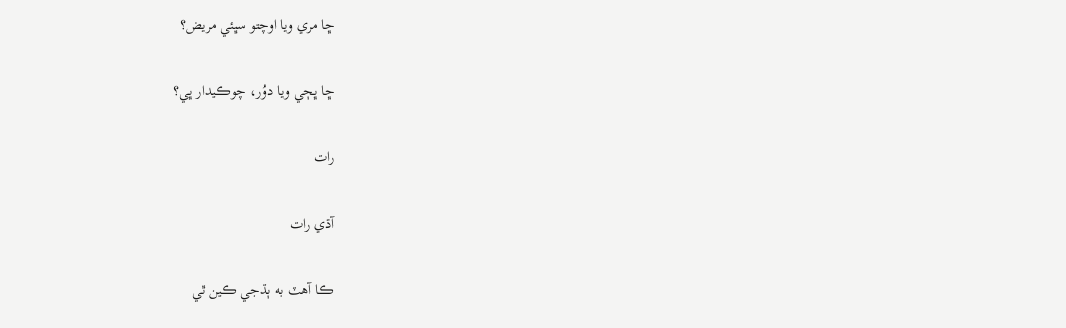ڇا مري ويا اوچتو سڀئي مريض؟

ڇا ڀڄي ويا دوُر، چوڪيدار ڀي؟

رات

آڌي رات

ڪا آهٽ به ٻڌجي ڪين ٿي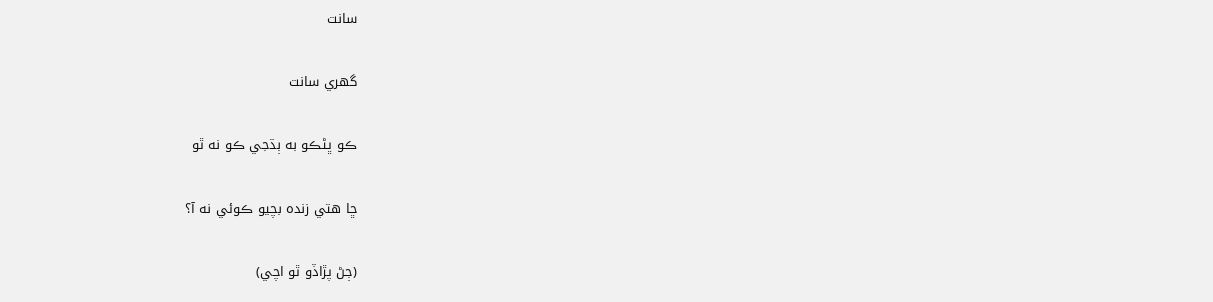سانت

گهري سانت

ڪو ڀڻڪو به ٻڌجي ڪو نه ٿو

ڇا هتي زنده بچيو ڪوئي نه آ؟

(ڄڻ پڙاڏو ٿو اچي)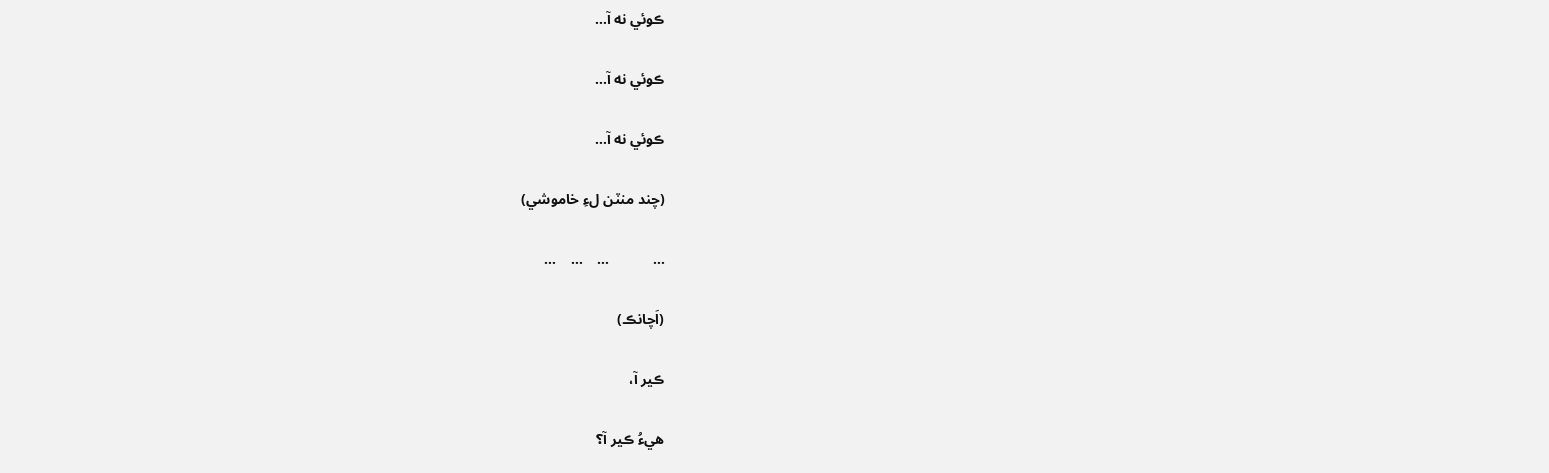ڪوئي نه آ…

ڪوئي نه آ…

ڪوئي نه آ…

(چند منٽن لءِ خاموشي)

…            …    …    …

(اَچانڪ)

ڪير آ،

هيءُ ڪير آ؟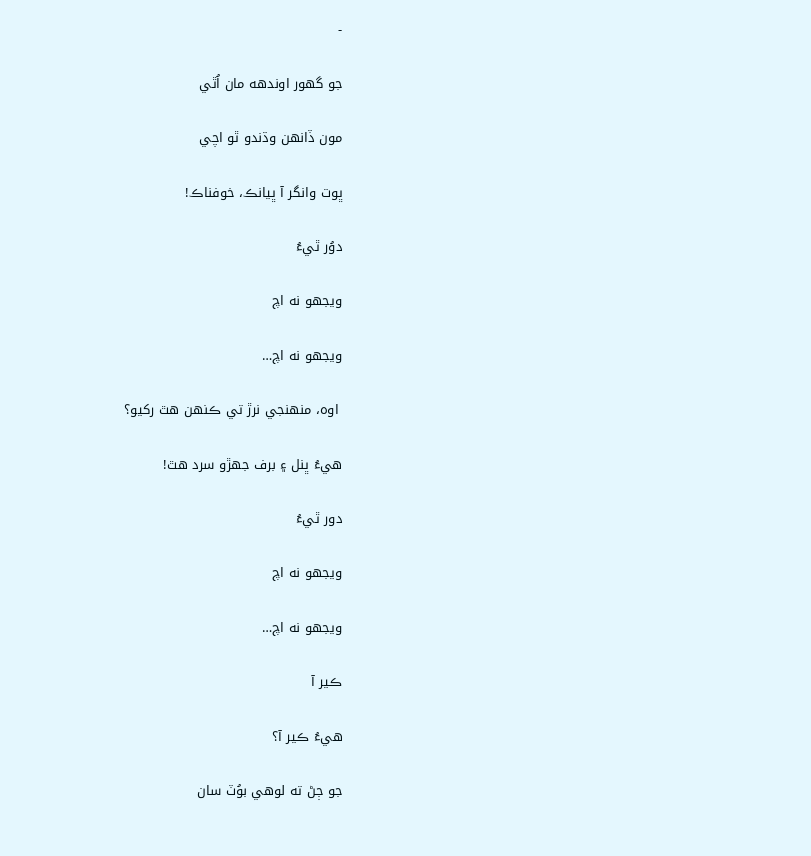-

جو گهور اوندهه مان اُٿي

مون ڏانهن وڌندو ٿو اچي

ڀوت وانگر آ ڀيانڪ، خوفناڪ!

دوُر ٿيءُ

ويجهو نه اچ

ويجهو نه اچ…

 اوه، منهنجي نرڙ تي ڪنهن هٿ رکيو؟

هيءُ ڀنل ۽ برف جهڙو سرد هٿ!

دور ٿيءُ

ويجهو نه اچ

ويجهو نه اچ…

ڪير آ

هيءُ ڪير آ؟

جو ڄڻ ته لوهي بوُٽ سان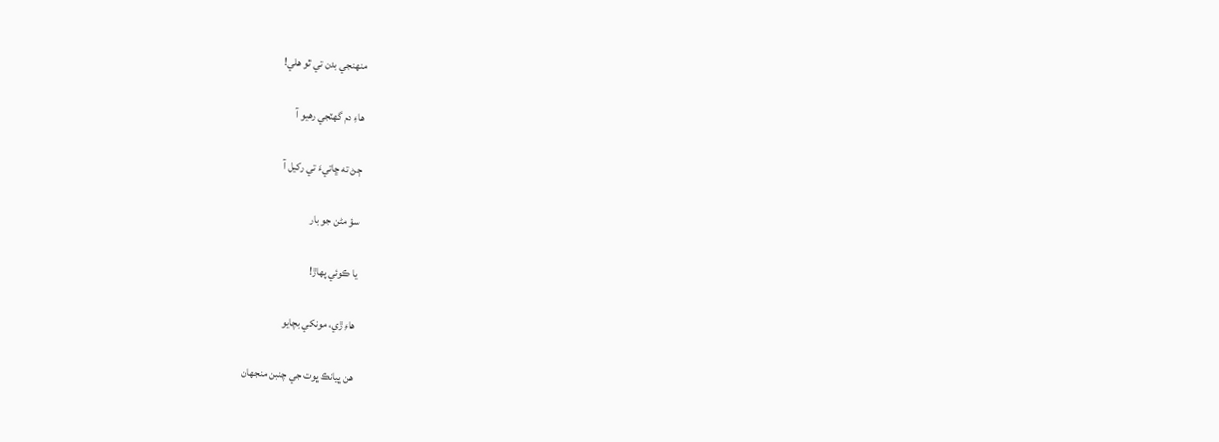منهنجي بدن تي ٿو هلي!

هاءِ دم گهٽجي رهيو آ

ڄڻ ته ڇاتيءَ تي رکيل آ

سؤ مڻن جو بار

يا ڪوئي پهاڙ!

هاءِ ڙي، مونکي بچايو

هن ڀيانڪ ڀوت جي چنبن منجهان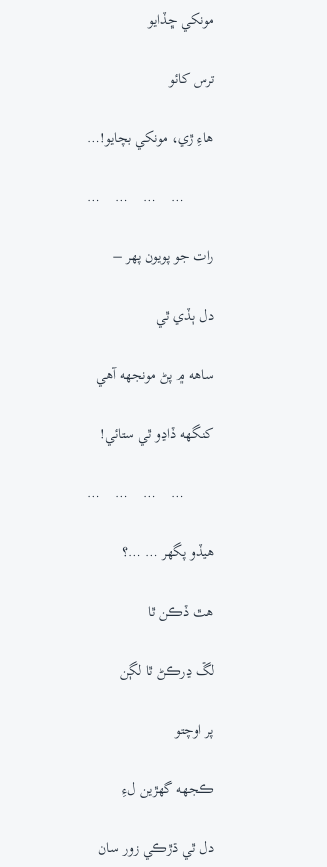مونکي ڇڏايو

ترس کائو

هاءِ ڙي، مونکي بچايو!…

        …    …    …    …

رات جو پويون پهر –

دل ٻڏي ٿي

ساهه ۾ پڻ مونجهه آهي

کنگهه ڏاڍو ٿي ستائي!

        …    …    …    …

هيڏو پگهر … …؟

هٿ ڏڪن ٿا

لڱ ڍرڪڻ ٿا لڳن

پر اوچتو

ڪجهه گهڙين لءِ

دل ٿي ڌڙڪي زور سان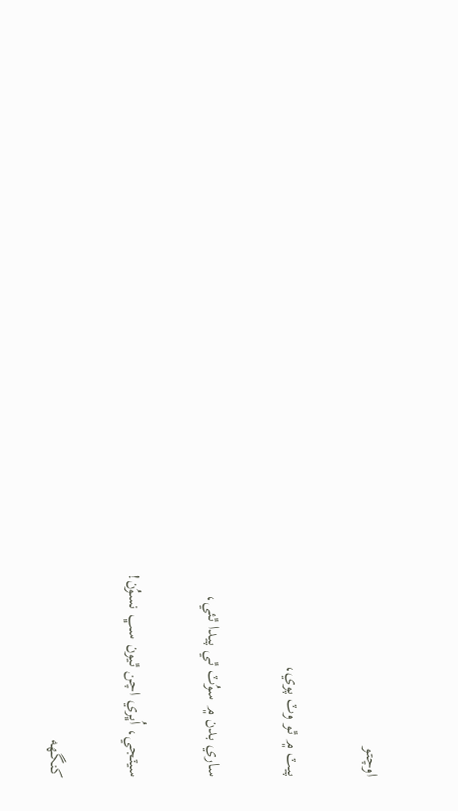اوچتو

پيٽ ۾ ٿو وٽ پوي،

ساري بدن ۾ سوُٽ ٿي پيدا ٿئي،

سيٽجي، اُڀري اچن ٿيون سڀ نسوُن!

کنگهه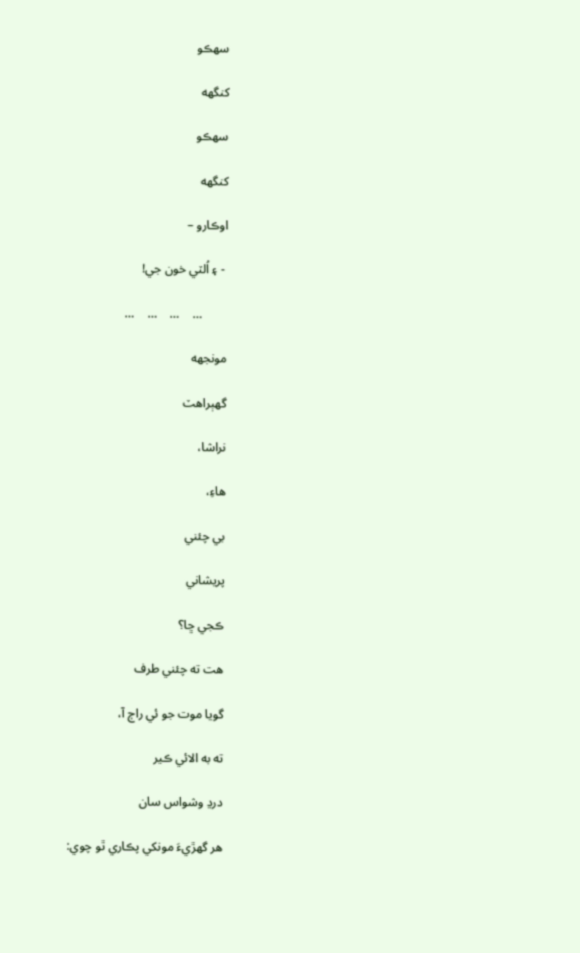سهڪو

کنگهه

سهڪو

کنگهه

اوڪارو –

 - ۽ اُلٽي خون جي!

        …    …    …    …

مونجهه

گهٻراهٽ

نراشا،

هاءِ،

بي چئني

پريشاني

ڪجي ڇا؟

هت ته چئني طرف

گويا موت جو ئي راڄ آ،

ته به الائي ڪير

درڍ وشواس سان

هر گهڙيءَ مونکي پڪاري ٿو چوي: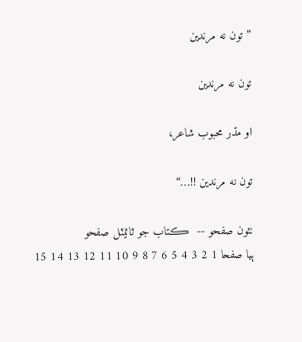”تون نه مرندين

تون نه مرندين

او مڌر محبوب شاعر،

تون نه مرندين !!…“

نئون صفحو --  ڪتاب جو ٽائيٽل صفحو
ٻيا صفحا 1 2 3 4 5 6 7 8 9 10 11 12 13 14 15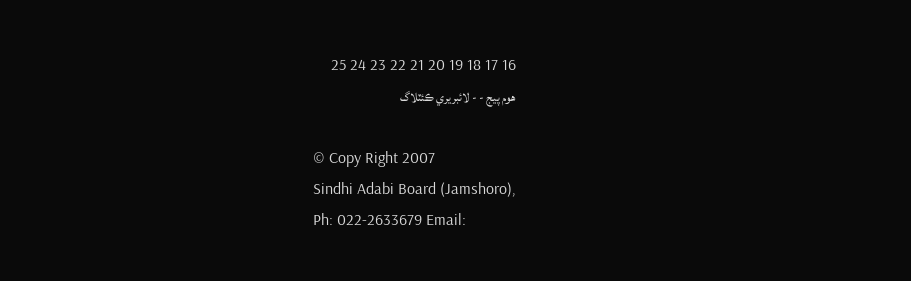16 17 18 19 20 21 22 23 24 25
هوم پيج - - لائبريري ڪئٽلاگ

© Copy Right 2007
Sindhi Adabi Board (Jamshoro),
Ph: 022-2633679 Email: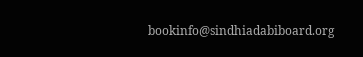bookinfo@sindhiadabiboard.org